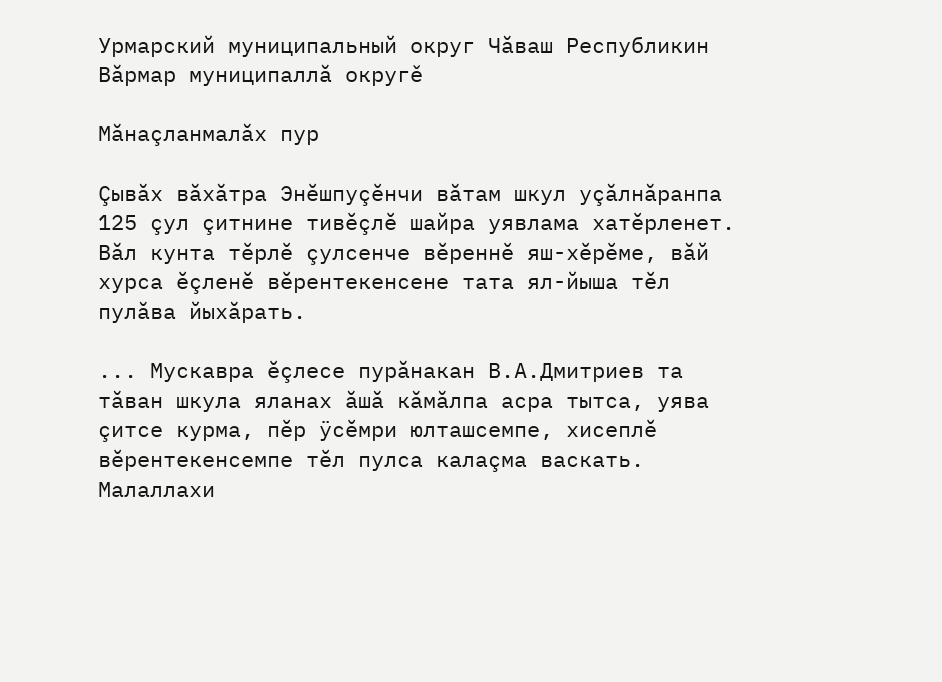Урмарский муниципальный округ Чăваш Республикин Вăрмар муниципаллă округě

Мăнаçланмалăх пур

Çывăх вăхăтра Энĕшпуçĕнчи вăтам шкул уçăлнăранпа 125 çул çитнине тивĕçлĕ шайра уявлама хатĕрленет. Вăл кунта тĕрлĕ çулсенче вĕреннĕ яш-хĕрĕме, вăй хурса ĕçленĕ вĕрентекенсене тата ял-йыша тĕл пулăва йыхăрать.

... Мускавра ĕçлесе пурăнакан В.А.Дмитриев та тăван шкула яланах ăшă кăмăлпа асра тытса, уява çитсе курма, пĕр ÿсĕмри юлташсемпе, хисеплĕ вĕрентекенсемпе тĕл пулса калаçма васкать. Малаллахи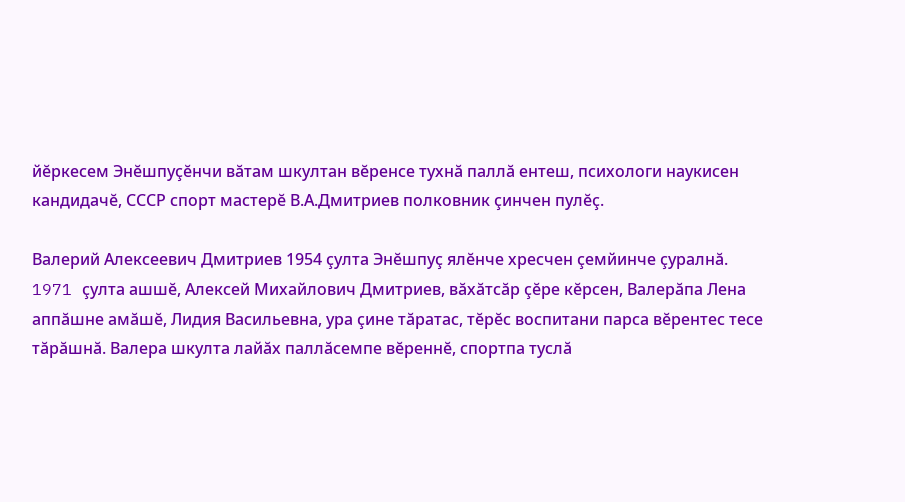йĕркесем Энĕшпуçĕнчи вăтам шкултан вĕренсе тухнă паллă ентеш, психологи наукисен кандидачĕ, СССР спорт мастерĕ В.А.Дмитриев полковник çинчен пулĕç.

Валерий Алексеевич Дмитриев 1954 çулта Энĕшпуç ялĕнче хресчен çемйинче çуралнă. 1971 çулта ашшĕ, Алексей Михайлович Дмитриев, вăхăтсăр çĕре кĕрсен, Валерăпа Лена аппăшне амăшĕ, Лидия Васильевна, ура çине тăратас, тĕрĕс воспитани парса вĕрентес тесе тăрăшнă. Валера шкулта лайăх паллăсемпе вĕреннĕ, спортпа туслă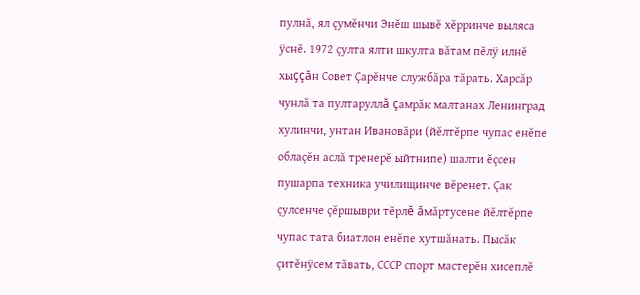пулнă, ял çумĕнчи Энĕш шывĕ хĕрринче выляса ÿснĕ. 1972 çулта ялти шкулта вăтам пĕлÿ илнĕ хыççăн Совет Çарĕнче службăра тăрать. Харсăр чунлă та пултаруллă çамрăк малтанах Ленинград хулинчи, унтан Ивановăри (йĕлтĕрпе чупас енĕпе облаçĕн аслă тренерĕ ыйтнипе) шалти ĕçсен пушарпа техника училищинче вĕренет. Çак çулсенче çĕршыври тĕрлĕ ăмăртусене йĕлтĕрпе чупас тата биатлон енĕпе хутшăнать. Пысăк çитĕнÿсем тăвать, СССР спорт мастерĕн хисеплĕ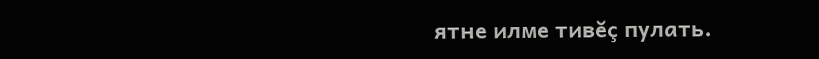ятне илме тивĕç пулать.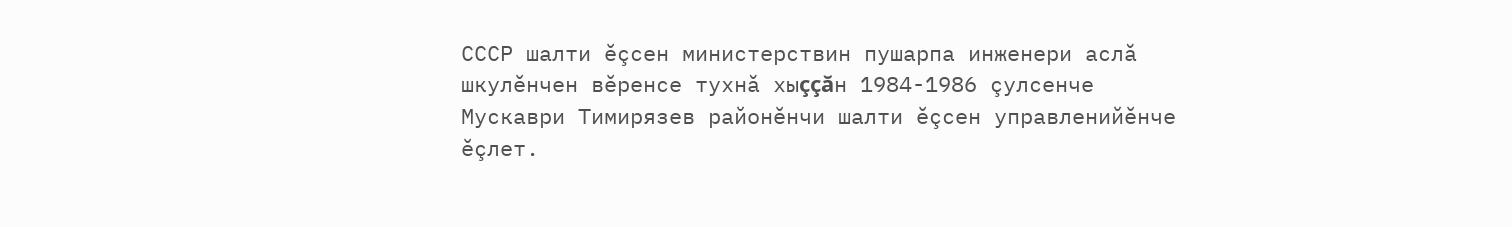СССР шалти ĕçсен министерствин пушарпа инженери аслă шкулĕнчен вĕренсе тухнă хыççăн 1984-1986 çулсенче Мускаври Тимирязев районĕнчи шалти ĕçсен управленийĕнче ĕçлет.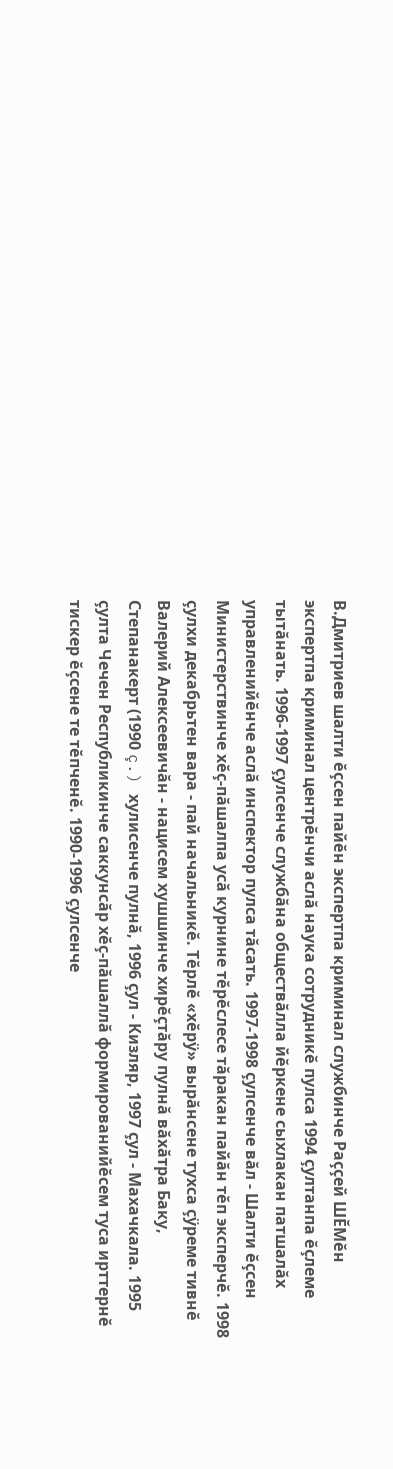В.Дмитриев шалти ĕçсен пайĕн экспертпа криминал службинче Раççей ШĔМĕн экспертпа криминал центрĕнчи аслă наука сотрудникĕ пулса 1994 çултанпа ĕçлеме тытăнать. 1996-1997 çулсенче службăна обществăлла йĕркене сыхлакан патшалăх управленийĕнче аслă инспектор пулса тăсать. 1997-1998 çулсенче вăл - Шалти ĕçсен Министерствинче хĕç-пăшалпа усă курнине тĕрĕслесе тăракан пайăн тĕп эксперчĕ. 1998 çулхи декабрьтен вара - пай начальникĕ. Тĕрлĕ «хĕрÿ» вырăнсене тухса çÿреме тивнĕ Валерий Алексеевичăн - нацисем хушшинче хирĕçтăру пулнă вăхăтра Баку, Степанакерт (1990 ç.) хулисенче пулнă, 1996 çул - Кизляр, 1997 çул - Махачкала. 1995 çулта Чечен Республикинче саккунсăр хĕç-пăшаллă формированийĕсем туса ирттернĕ тискер ĕçсене те тĕпченĕ. 1990-1996 çулсенче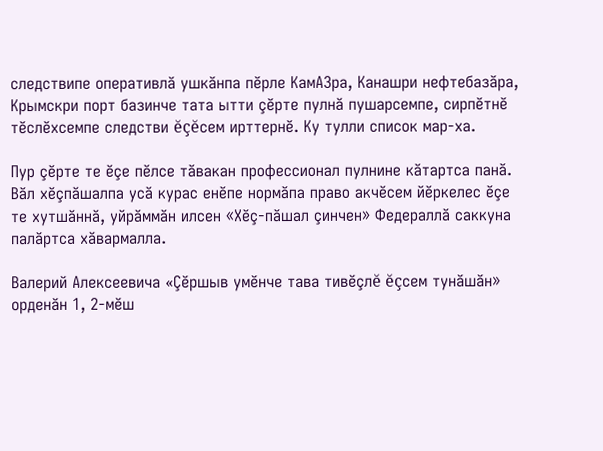следствипе оперативлă ушкăнпа пĕрле КамАЗра, Канашри нефтебазăра, Крымскри порт базинче тата ытти çĕрте пулнă пушарсемпе, сирпĕтнĕ тĕслĕхсемпе следстви ĕçĕсем ирттернĕ. Ку тулли список мар-ха.

Пур çĕрте те ĕçе пĕлсе тăвакан профессионал пулнине кăтартса панă. Вăл хĕçпăшалпа усă курас енĕпе нормăпа право акчĕсем йĕркелес ĕçе те хутшăннă, уйрăммăн илсен «Хĕç-пăшал çинчен» Федераллă саккуна палăртса хăвармалла.

Валерий Алексеевича «Çĕршыв умĕнче тава тивĕçлĕ ĕçсем тунăшăн» орденăн 1, 2-мĕш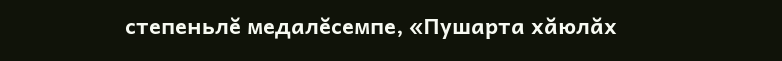степеньлĕ медалĕсемпе, «Пушарта хăюлăх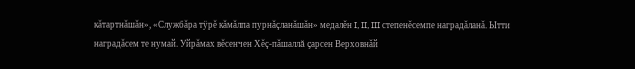кăтартнăшăн», «Службăра тÿрĕ кăмăлпа пурнăçланăшăн» медалĕн I, II, III степенĕсемпе наградăланă. Ытти наградăсем те нумай. Уйрăмах вĕсенчен Хĕç-пăшаллă çарсен Верховнăй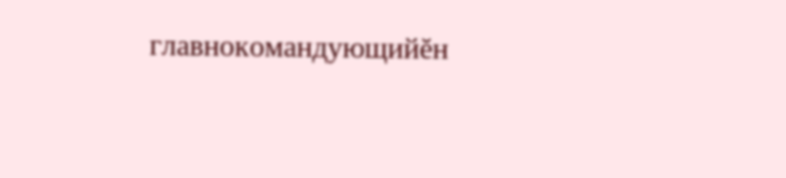главнокомандующийĕн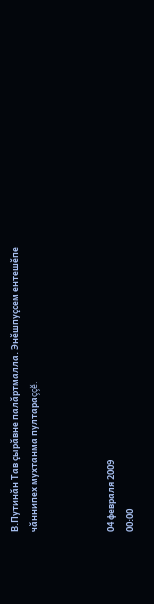В.Путинăн Тав çырăвне палăртмалла. Энĕшпуçсем ентешĕпе чăннипех мухтанма пултараççĕ.



04 февраля 2009
00:00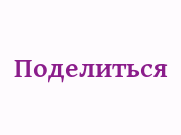Поделиться